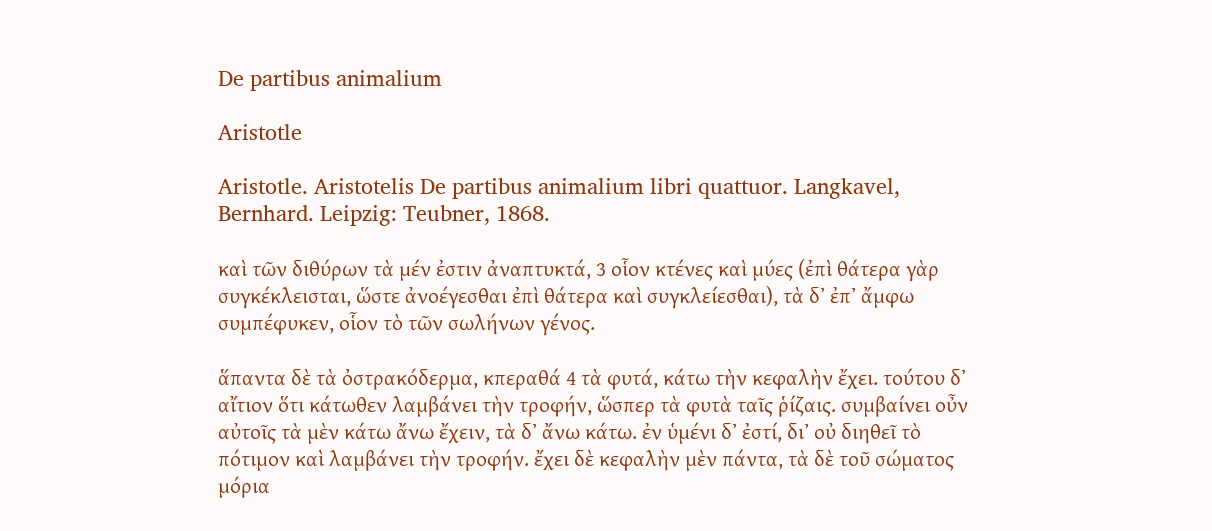De partibus animalium

Aristotle

Aristotle. Aristotelis De partibus animalium libri quattuor. Langkavel, Bernhard. Leipzig: Teubner, 1868.

καὶ τῶν διθύρων τὰ μέν ἐστιν ἀναπτυκτά, 3 οἷον κτένες καὶ μύες (ἐπὶ θάτερα γὰρ συγκέκλεισται, ὥστε ἀνοέγεσθαι ἐπὶ θάτερα καὶ συγκλείεσθαι), τὰ δʼ ἐπʼ ἄμφω συμπέφυκεν, οἷον τὸ τῶν σωλήνων γένος.

ἅπαντα δὲ τὰ ὀστρακόδερμα, κπεραθά 4 τὰ φυτά, κάτω τὴν κεφαλὴν ἔχει. τούτου δʼ αἴτιον ὅτι κάτωθεν λαμβάνει τὴν τροφήν, ὥσπερ τὰ φυτὰ ταῖς ῥίζαις. συμβαίνει οὖν αὐτοῖς τὰ μὲν κάτω ἄνω ἔχειν, τὰ δʼ ἄνω κάτω. ἐν ὑμένι δʼ ἐστί, διʼ οὐ διηθεῖ τὸ πότιμον καὶ λαμβάνει τὴν τροφήν. ἔχει δὲ κεφαλὴν μὲν πάντα, τὰ δὲ τοῦ σώματος μόρια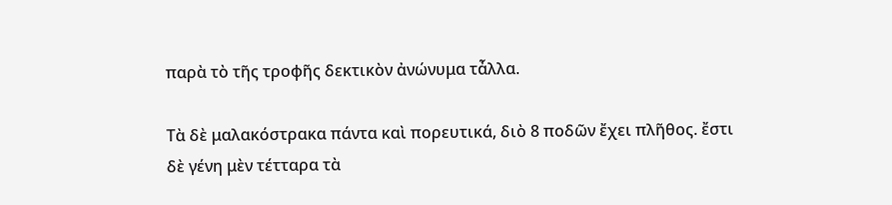παρὰ τὸ τῆς τροφῆς δεκτικὸν ἀνώνυμα τἆλλα.

Τὰ δὲ μαλακόστρακα πάντα καὶ πορευτικά, διὸ 8 ποδῶν ἔχει πλῆθος. ἔστι δὲ γένη μὲν τέτταρα τὰ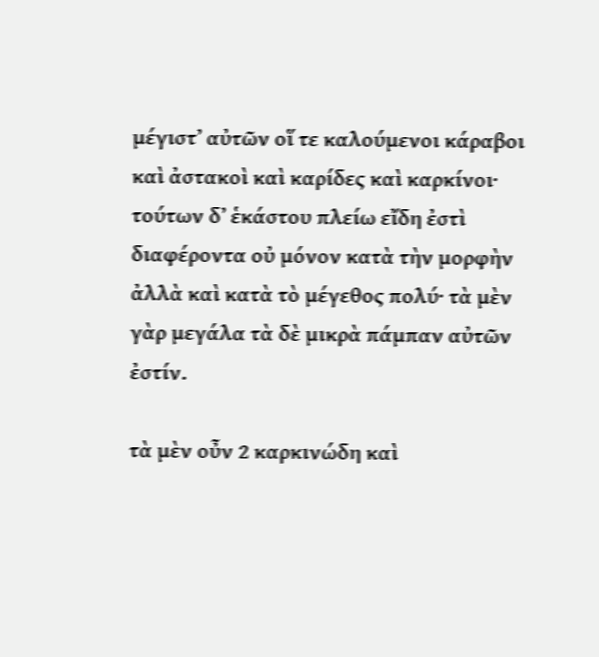μέγιστʼ αὐτῶν οἵ τε καλούμενοι κάραβοι καὶ ἀστακοὶ καὶ καρίδες καὶ καρκίνοι· τούτων δʼ ἑκάστου πλείω εἴδη ἐστὶ διαφέροντα οὐ μόνον κατὰ τὴν μορφὴν ἀλλὰ καὶ κατὰ τὸ μέγεθος πολύ· τὰ μὲν γὰρ μεγάλα τὰ δὲ μικρὰ πάμπαν αὐτῶν ἐστίν.

τὰ μὲν οὖν 2 καρκινώδη καὶ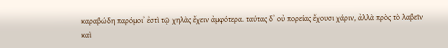καραβώδη παρόμοιʼ ἐστὶ τῷ χηλὰς ἔχειν ἀμφότερα. ταύτας δʼ οὐ πορείας ἔχουσι χάριν, ἀλλὰ πρὸς τὸ λαβεῖν καὶ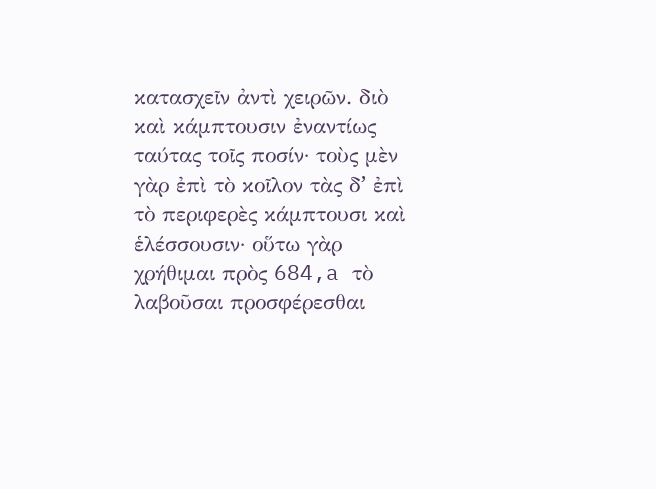κατασχεῖν ἀντὶ χειρῶν. διὸ καὶ κάμπτουσιν ἐναντίως ταύτας τοῖς ποσίν· τοὺς μὲν γὰρ ἐπὶ τὸ κοῖλον τὰς δʼ ἐπὶ τὸ περιφερὲς κάμπτουσι καὶ ἑλέσσουσιν· οὕτω γὰρ χρήθιμαι πρὸς 684,a τὸ λαβοῦσαι προσφέρεσθαι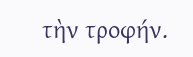τὴν τροφήν.